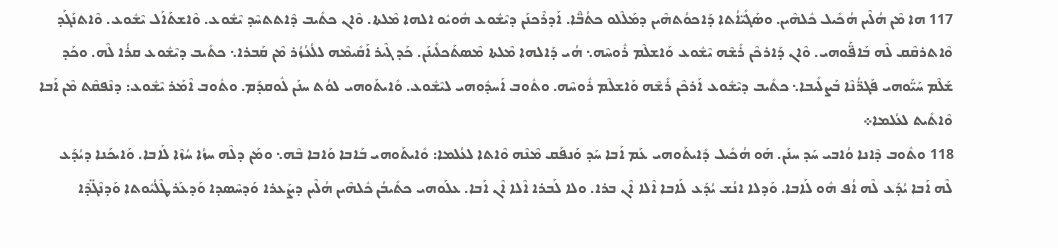117 ܗܐ ܡܶܢ ܗܳܠܶܝܢ ܗܳܟܺܝܠ ܟܽܠܗܶܝܢ. ܘܣܰܓܺܝ̈ܐܳܬܐ ܕܰܐܟܘܳܬܗܶܝܢ ܕܡܰܠܶܠܘ ܟܬܳܒ̈ܶܐ. ܐܰܕܪܶܟܢܰܢ ܕܝܶܫܽܘܥ ܗܽܘܝܽܘ ܐܠܗܐ ܡܶܠܬܐ. ܘܶܐܢ ܟܬܺܝܒ ܕܶܐܬܬܚܶܕ ܝܶܫܽܘܥ. ܘܶܐܫܬܰܐܰܠ ܝܶܫܽܘܥ. ܘܶܐܬܢܰܓܰܕ ܘܶܐܬܪܩܶܩ ܠܶܗ ܒܰܐܦ̈ܰܘܗܝ. ܘܶܐܢ ܕܰܐܪܟܶܢ ܪܺܫܶܗ ܝܶܫܽܘܥ ܘܰܐܫܠܶܡ ܪܽܘܚܶܗ܆ ܗܳܝ ܕܰܐܠܗܐ ܡܶܠܬܐ ܡܶܣܬܰܟܠܺܝܢܰܢ. ܟܰܕ ܓܶܝܪ ܐܰܩܺܝܡܶܗ ܠܠܳܥܳܙܳܪ ܡܶܢ ܩܰܒܪܐ܆ ܟܬܺܝܒ ܕܝܶܫܽܘܥ ܩܪܳܐ ܠܶܗ. ܘܟܰܕ ܫܰܠܶܡ ܚܰܝ̈ܰܘܗܝ ܦܰܓܪ̈ܳܢܶܐ ܒܰܨܠܺܝܒܐ܆ ܟܬܺܝܒ ܕܝܶܫܽܘܥ ܐܰܪܟܶܢ ܪܺܫܶܗ ܘܰܐܫܠܶܡ ܪܽܘܚܶܗ. ܘܬܽܘܒ ܐܰܚܕܽܘܗܝ ܠܝܶܫܽܘܥ. ܘܺܐܝܬܰܘܗܝ ܠܘܳܬ ܚܢܰܢ ܠܽܘܩܕܰܡ. ܘܬܽܘܒ ܐܶܡܰܪ ܝܶܫܽܘܥ: ܕܢܶܦܩܶܬ ܡܶܢ ܐܰܒܐ ܘܶܐܬܺܝܬ ܠܥܳܠܡܐ܀
118 ܘܬܽܘܒ ܕܶܐܢܐ ܘܳܐܒܝ ܚܰܕ ܚܢܰܢ. ܗܰܘ ܗܳܟܺܝܠ ܕܺܐܝܬܰܘܗܝ ܥܰܡ ܐܰܒܐ ܚܰܕ ܘܰܢܦܰܩ ܡܶܢܶܗ ܘܶܐܬܐ ܠܥܳܠܡܐ: ܘܺܐܝܬܰܘܗܝ ܒܰܐܒܐ ܘܰܐܒܐ ܒܶܗ܆ ܘܡܰܢ ܕܠܶܗ ܚܙܳܐ ܚܳܙܶܐ ܠܰܐܒܐ. ܘܰܐܝܟܰܢܐ ܕܝܳܕܰܥ ܠܶܗ ܐܰܒܐ ܝܳܕܰܥ ܠܶܗ ܐܳܦ ܗܽܘ ܠܰܐܒܐ. ܘܰܕܠܐ ܐܢܳܫ ܝܳܕܰܥ ܠܰܐܒܐ ܐܶܠܐ ܐܶܢ ܒܪܐ. ܘܠܐ ܠܰܒܪܐ ܐܶܠܐ ܐܶܢ ܐܰܒܐ. ܥܠܰܘܗܝ ܟܬܺܝܒܳܢ ܟܽܠܗܶܝܢ ܗܳܠܶܝܢ ܕܨܰܥܪܐ ܘܰܕܚܶܣܕܐ ܘܰܕܥܰܪܛܶܠܳܝܽܘܬܐ ܘܰܕܢܶܓ̈ܕܶܐ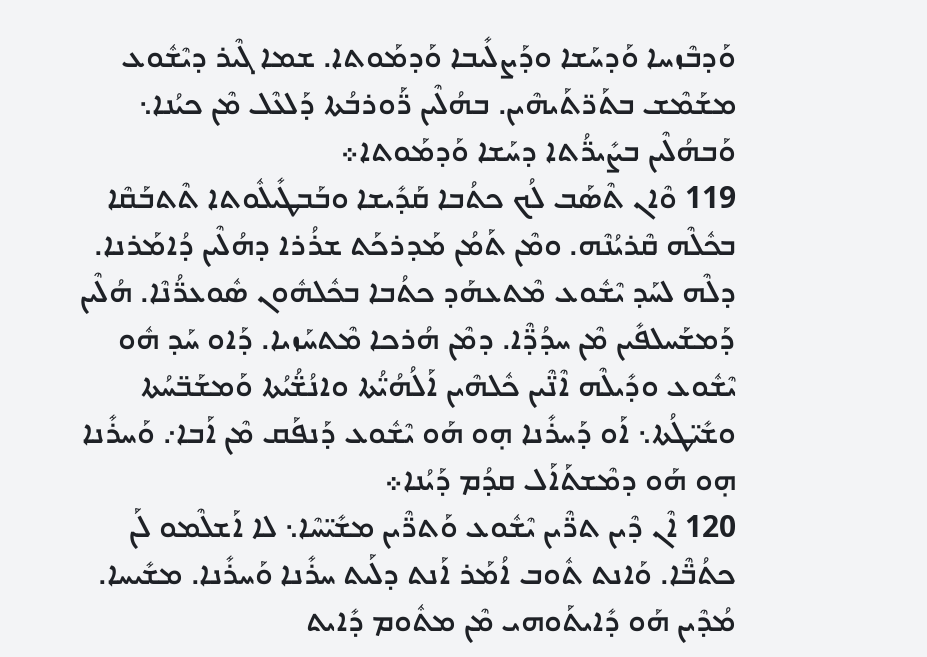ܘܰܕܒܶܙܚܐ ܘܰܕܚܰܫܐ ܘܕܰܨܠܺܝܒܐ ܘܰܕܡܰܘܬܐ. ܫܡܐ ܓܶܝܪ ܕܝܶܫܽܘܥ ܡܫܰܡܶܫ ܒܬܰܪ̈ܬܰܝܗܶܝܢ. ܒܗܳܠܶܝܢ ܪ̈ܰܘܪܒܳܬܐ ܕܰܠܥܶܠ ܡܶܢ ܟܝܳܢܐ܆ ܘܰܒܗܳܠܶܝܢ ܒܨܺܝܪ̈ܳܬܐ ܕܚܰܫܐ ܘܰܕܡܰܘܬܐ܀
119 ܘܶܐܢ ܬܶܣܰܒ ܠܳܟ ܟܬܳܒܐ ܩܰܕܺܝܫܐ ܘܒܰܒܛܺܝܠܽܘܬܐ ܬܶܬܒܰܩܶܐ ܒܟܽܠܶܗ ܩܶܪܝܳܢܶܗ. ܘܡܶܢ ܬܰܡܳܢ ܡܰܕܪܟܰܬ ܫܪܳܪܐ ܕܗܳܠܶܝܢ ܕܳܐܡܰܪܢܐ. ܕܠܶܗ ܠܚܰܕ ܝܶܫܽܘܥ ܡܶܬܥܗܰܕ ܟܬܳܒܐ ܒܟܽܠܗܽܘܢ ܣܽܘܥܪ̈ܳܢܶܐ. ܗܳܠܶܝܢ ܕܰܡܫܰܚܠܦܺܝܢ ܡܶܢ ܚܕܳܕ̈ܶܐ. ܕܡܶܢ ܗܳܪܟܐ ܡܶܬܚܰܙܝܐ. ܕܰܐܘ ܚܰܕ ܗܽܘ ܝܶܫܽܘܥ ܘܕܺܝܠܶܗ ܐܶܢ̈ܶܝܢ ܟܽܠܗܶܝܢ ܐܰܠܳܗܳܝ̈ܳܬܐ ܘܐܢܳܫ̈ܳܝܳܬܐ ܘܰܡܫܰܒ̈ܚܳܬܐ ܘܫܺܝ̈ܛܳܬܐ܆ ܐܰܘ ܕܰܚܪܺܢܐ ܗ̣ܘ ܗܰܘ ܝܶܫܽܘܥ ܕܰܢܦܰܩ ܡܶܢ ܐܰܒܐ܇ ܘܰܚܪܺܢܐ ܗ̣ܘ ܗܰܘ ܕܡܶܫܬܰܐܰܠ ܩܕܳܡ ܕܰܝܳܢܐ܀
120 ܐܶܢ ܕܶܝܢ ܬܪ̈ܶܝܢ ܝܶܫܽܘܥ ܘܰܬܪ̈ܶܝܢ ܡܫܺܝ̈ܚܶܐ܆ ܠܐ ܐܰܫܠܶܡܘ ܠܰܢ ܟܬܳܒ̈ܶܐ. ܘܰܐܢܬ ܬܽܘܒ ܐܳܡܰܪ ܐܰܢܬ ܕܠܰܝܬ ܚܪܺܢܐ ܘܰܚܪܺܢܐ. ܡܫܺܝܚܐ. ܡܳܕܶܝܢ ܗܰܘ ܕܺܐܝܬܰܘܗܝ ܡܶܢ ܡܬܽܘܡ ܕܺܐܝܬ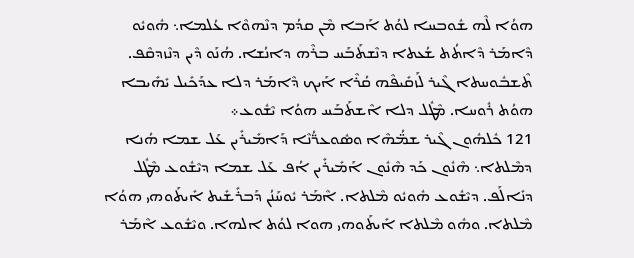ܗܘܳܐ ܠܶܗ ܫܽܘܒܚܐ ܠܘܳܬ ܐܰܒܐ ܡܶܢ ܩܕܳܡ ܕܢܶܗܘܶܐ ܥܳܠܡܐ܆ ܗܽܘܝܽܘ ܕܶܐܡܰܪ ܕܶܐܬܳܬ ܫܳܥܬܐ ܕܢܶܫܬܰܒܰܚ ܒܪܶܗ ܕܐܢܳܫܐ. ܗܳܢܰܘ ܕܶܝܢ ܕܢܶܙܕܩܶܦ. ܬܶܫܒܽܘܚܬܐ ܓܶܝܪ ܠܰܙܩܺܝܦܶܗ ܩܳܪܶܐ ܐܰܝܟ ܕܶܐܡܰܪ ܕܠܐ ܥܕܰܟܺܝܠ ܝܺܗܺܝܒܐ ܗܘܳܬ ܪܽܘܚܐ. ܡܶܛܽܠ ܕܠܐ ܐܶܫܬܰܒܰܚ ܗܘܳܐ ܝܶܫܽܘܥ܀
121 ܟܽܠܗܽܘܢ ܓܶܝܪ ܫܡ̈ܳܗܶܐ ܘܣܽܘܥܪ̈ܳܢܶܐ ܕܰܐܡܺܝܪܺܝܢ ܥܰܠ ܫܡܐ ܗܳܢܐ ܕܡܶܠܬܐ܆ ܗܶܢܽܘܢ ܟܰܕ ܗܶܢܽܘܢ ܐܰܡܺܝܪܺܝܢ ܐܳܦ ܥܰܠ ܫܡܐ ܕܝܶܫܽܘܥ ܡܶܛܽܠ ܕܢܺܐܠܰܦ. ܕܝܶܫܽܘܥ ܗܽܘܝܽܘ ܡܶܠܬܐ. ܐܶܡܰܪ ܝܽܘܚܰܢܳܢ ܕܰܒܪܺܫܺܝܬ ܐܺܝܬܰܘܗܝ ܗܘܳܐ ܡܶܠܬܐ. ܘܗܽܘ ܡܶܠܬܐ ܐܺܝܬܰܘܗܝ ܗܘܐ ܠܘܳܬ ܐܠܗܐ. ܘܝܶܫܽܘܥ ܐܶܡܰܪ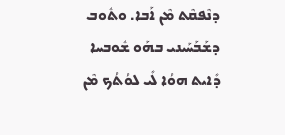ܕܢܶܦܩܶܬ ܡܶܢ ܐܰܒܐ. ܘܬܽܘܒ ܕܫܰܒܰܚܰܝܢܝ ܒܗܰܘ ܫܽܘܒܚܐ ܕܺܐܝܬ ܗܘܳܐ ܠܺܝ ܠܘܳܬܳܟ ܡܶܢ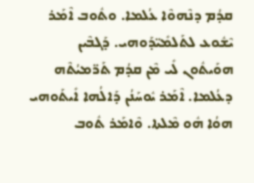ܩܕܳܡ ܕܢܶܗܘܶܐ ܥܳܠܡܐ. ܘܬܽܘܒ ܐܶܡܰܪ ܝܶܫܽܘܥ ܠܬܰܠܡܺܝ̈ܕܰܘܗܝ. ܕܰܓܒܶܝܢ ܗܘܰܝܬܽܘܢ ܠܺܝ ܡܶܢ ܩܕܳܡ ܬܰܪ̈ܡܝܳܬܶܗ ܕܥܳܠܡܐ. ܐܶܡܰܪ ܝܽܘܚܰܢܳܢ ܕܰܐܠܳܗܐ ܐܺܝܬܰܘܗܝ ܗܘܳܐ ܗܽܘ ܡܶܠܬܐ. ܘܶܐܡܰܪ ܬܽܘܒ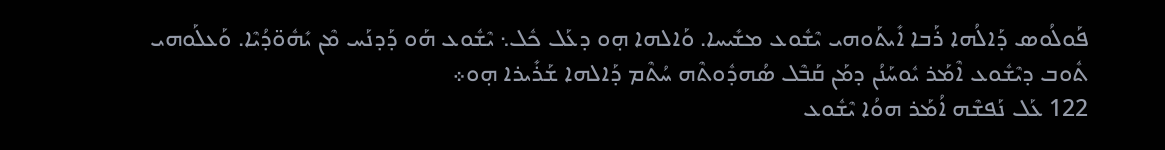ܦܰܘܠܳܘܣ ܕܰܐܠܳܗܐ ܪܰܒܐ ܐܺܝܬܰܘܗܝ ܝܶܫܽܘܥ ܡܫܺܝܚܐ. ܘܰܐܠܗܐ ܗ̣ܘ ܕܥܰܠ ܟܽܠ܆ ܝܶܫܽܘܥ ܗܰܘ ܕܰܕܢܰܚ ܡܶܢ ܝܺܗܽܘ̈ܕܳܝܶܐ. ܘܰܥܠܰܘܗܝ ܬܽܘܒ ܕܝܶܫܽܘܥ ܐܶܡܰܪ ܝܽܘܚܰܢܳܢ ܕܡܰܢ ܩܰܒܶܠ ܣܳܗܕܽܘܬܶܗ ܚܳܬܶܡ ܕܰܐܠܗܐ ܫܰܪܺܝܪܐ ܗ̣ܘ܀
122 ܥܰܠ ܢܰܦܫܶܗ ܐܳܡܰܪ ܗܘܳܐ ܝܶܫܽܘܥ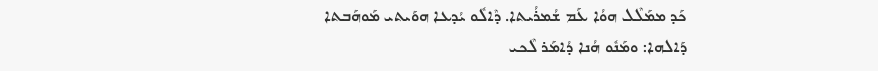ܟܰܕ ܡܡܰܠܶܠ ܗܘܳܐ ܥܰܡ ܫܳܡܪܳܝܬܐ. ܕܶܐܠܽܘ ܝܳܕܥܐ ܗܘܰܝܬܝ ܡܰܘܗܰܒܬܐ ܕܰܐܠܗܐ: ܘܡܰܢܽܘ ܗܳܢܐ ܕܳܐܡܰܪ ܠܶܟܝ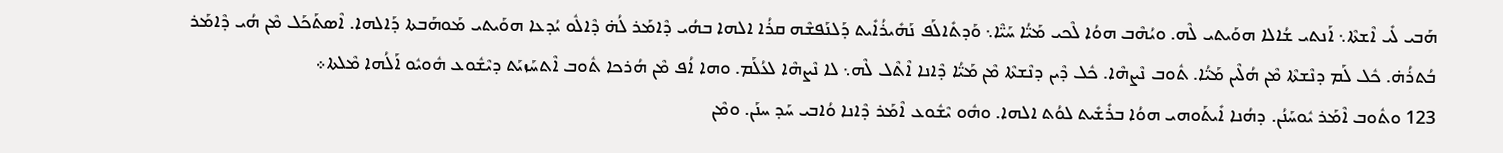ܗܰܒܝ ܠܺܝ ܐܶܫܬܶܐ܆ ܐܰܢܬܝ ܫܳܐܠܐ ܗܘܰܝܬܝ ܠܶܗ. ܘܝܳܗܶܒ ܗܘܳܐ ܠܶܟܝ ܡܰܝ̈ܳܐ ܚܰܝ̈ܶܐ܆ ܘܰܕܬܺܐܠܰܦ ܢܰܗܺܝܪܳܐܺܝܬ ܕܰܠܢܰܦܫܶܗ ܩܪܳܐ ܐܠܗܐ ܒܗܳܝ ܕܶܐܡܰܪ ܠܳܗ̇ ܕܶܐܠܽܘ ܝܳܕܥܐ ܗܘܰܝܬܝ ܡܰܘܗܰܒܬܐ ܕܰܐܠܗܐ. ܐܶܣܬܰܟܰܠ ܡܶܢ ܗܳܝ ܕܶܐܡܰܪ ܒܳܬܪܳܗ̇. ܟܽܠ ܠܰܡ ܕܢܶܫܬܶܐ ܡܶܢ ܗܳܠܶܝܢ ܡܰܝ̈ܳܐ. ܬܽܘܒ ܢܶܨܗܶܐ. ܟܽܠ ܕܶܝܢ ܕܢܶܫܬܶܐ ܡܶܢ ܡܰܝ̈ܳܐ ܕܶܐܢܐ ܐܶܬܶܠ ܠܶܗ܆ ܠܐ ܢܶܨܗܶܐ ܠܥܳܠܰܡ. ܘܗܐ ܐܳܦ ܡܶܢ ܗܳܪܟܐ ܬܽܘܒ ܐܶܬܚܰܙܝܰܬ ܕܝܶܫܽܘܥ ܗܽܘܝܽܘ ܐܰܠܳܗܐ ܡܶܠܬܐ܀
123 ܘܬܽܘܒ ܐܶܡܰܪ ܝܽܘܚܰܢܳܢ. ܕܗܳܢܐ ܐܺܝܬܰܘܗܝ ܗܘܳܐ ܒܪܺܫܺܝܬ ܠܘܳܬ ܐܠܗܐ. ܘܗܽܘ ܝܶܫܽܘܥ ܐܶܡܰܪ ܕܶܐܢܐ ܘܳܐܒܝ ܚܰܕ ܚܢܰܢ. ܘܡܶܢ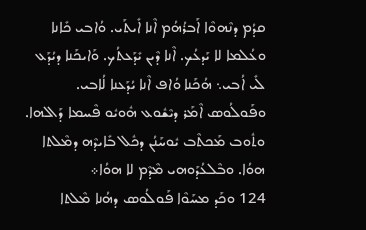ܩܕܳܡ ܕܢܶܗܘܶܐ ܐܰܒܪܳܗܳܡ ܐܶܢܐ ܐܺܝܬܰܝ. ܘܳܐܒܝ ܟܺܐܢܐ ܘܥܳܠܡܐ ܠܐ ܝܰܕܥܳܟ. ܐܶܢܐ ܕܶܝܢ ܝܺܕܰܥܬܳܟ. ܘܰܐܝܟܰܢܐ ܕܝܳܕܰܥ ܠܺܝ ܐܳܒܝ܆ ܗܳܟܰܢܐ ܘܳܐܦ ܐܶܢܐ ܝܳܕܰܥܢܐ ܠܳܐܒܝ. ܘܦܰܘܠܳܘܣ ܐܶܡܰܪ ܕܝܶܫܽܘܥ ܗܽܘܝܽܘ ܦܶܚܡܐ ܕܰܐܠܗܐ. ܘܬܽܘܒ ܡܰܟܬܶܒ ܝܽܘܚܰܢܳܢ ܕܟܽܠ ܒܺܐܝܕܶܗ ܕܡܶܠܬܐ ܗܘܳܐ. ܘܒܶܠܥܳܕܰܘܗܝ ܡܶܕܶܡ ܠܐ ܗܘܳܐ܀
124 ܘܟܰܕ ܡܚܰܘܶܐ ܦܰܘܠܳܘܣ ܕܗܳܢܐ ܡܶܠܬܐ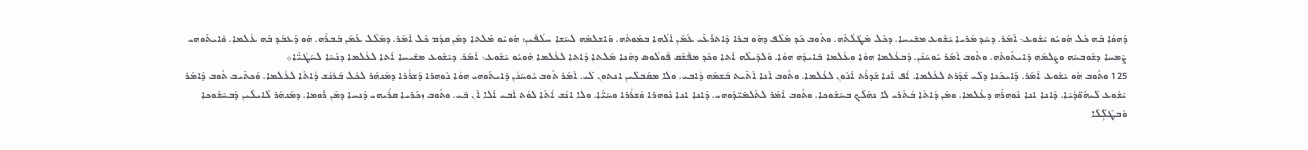ܕܰܗܘܳܐ ܒܶܗ ܟܽܠ ܗܽܘܝܽܘ ܝܶܫܽܘܥ܆ ܐܶܡܰܪ. ܕܚܰܕ ܡܳܪܝܐ ܝܶܫܽܘܥ ܡܫܺܝܚܐ. ܕܟܽܠ ܡܶܛܽܠܳܬܶܗ. ܘܬܽܘܒ ܟܰܕ ܡܰܠܶܦ ܕܗܰܘ ܒܪܐ ܕܶܐܬܪܰܥܺܝ ܥܰܡܰܢ ܐܰܠܳܗܐ ܒܡܰܘܬܶܗ. ܘܰܐܫܠܡܶܗ ܠܚܰܫܐ ܚܠܳܦܰܝܢ: ܗܽܘܝܽܘ ܡܶܠܬܐ ܕܡܶܢ ܩܕܳܡ ܟܽܠ ܐܶܡܰܪ. ܕܡܰܠܶܠ ܥܰܡܰܢ ܒܰܒܪܶܗ. ܗܰܘ ܕܰܥܒܰܕ ܒܶܗ ܥܳܠܡܐ. ܘܺܐܝܬܰܘܗܝ ܨܶܡܚܐ ܕܫܽܘܒܚܶܗ ܘܨܰܠܡܶܗ ܕܺܐܝܬܽܘܬܶܗ. ܘܬܽܘܒ ܐܶܡܰܪ ܝܽܘܚܰܢܳܢ. ܕܰܒܥܳܠܡܐ ܗܘܳܐ ܘܥܳܠܡܐ ܒܺܐܝܕܶܗ ܗܘܳܐ. ܘܰܠܕܺܝܠܶܗ ܐܶܬܐ ܘܟܰܕ ܡܦܰܫܶܩ ܦܰܘܠܳܘܣ ܕܗܳܢܐ ܡܶܠܬܐ ܕܶܐܬܐ ܠܥܳܠܡܐ ܗܽܘܝܽܘ ܝܶܫܽܘܥ܆ ܐܶܡܰܪ. ܕܝܶܫܽܘܥ ܡܫܺܝܚܐ ܐܶܬܐ ܠܥܳܠܡܐ ܕܢܰܚܶܐ ܠܚܰܛܳܝ̈ܶܐ܀
125 ܘܬܽܘܒ ܗܽܘ ܝܶܫܽܘܥ ܐܶܡܰܪ. ܕܰܐܝܟܰܢܐ ܕܠܺܝ ܫܰܕܰܪܬ ܠܥܳܠܡܐ. ܐܳܦ ܐܶܢܐ ܫܰܕܪܶܬ ܐܶܢܽܘܢ ܠܥܳܠܡܐ. ܘܬܽܘܒ ܐܶܢܐ ܐܶܬܺܝܬ ܒܰܫܡܶܗ ܕܳܐܒܝ. ܘܠܐ ܡܩܰܒܠܺܝܢ ܐܢܬܘܢ ܠܺܝ. ܐܶܡܰܪ ܬܽܘܒ ܝܽܘܚܰܢܳܢ ܕܺܐܝܬܰܘܗܝ ܗܘܳܐ ܢܽܘܗܪܐ ܕܰܫܪܳܪܐ ܕܡܰܢܗܰܪ ܠܟܽܠ ܒܰܪܢܳܫ ܕܳܐܬܶܐ ܠܥܳܠܡܐ. ܘܰܟܬܺܝܒ ܬܽܘܒ ܕܶܐܡܰܪ ܝܶܫܽܘܥ ܠܺܝܗܽܘ̈ܕܳܝܶܐ. ܕܶܐܢܐ ܐܢܐ ܢܽܘܗܪܶܗ ܕܥܳܠܡܐ. ܘܡܰܢ ܕܳܐܬܶܐ ܒܳܬܰܪܝ ܠܐ ܢܗܰܠܶܟ ܒܚܶܫܽܘܟܐ. ܘܬܽܘܒ ܐܶܡܰܪ ܠܬܰܠܡܺܝ̈ܕܰܘܗܝ. ܕܶܐܢܐ ܐܢܐ ܢܽܘܗܪܐ ܘܰܫܪܳܪܐ ܘܚܰܝ̈ܶܐ. ܘܠܐ ܐܢܳܫ ܐܳܬܶܐ ܠܘܳܬ ܐܳܒܝ ܐܶܠܐ ܐܶܢ ܒܺܝ. ܘܬܽܘܒ ܙܟܰܪܝܐ ܩܪܳܝܗܝ ܕܶܢܚܐ ܕܡܶܢ ܪܰܘܡܐ. ܕܡܰܢܗܰܪ ܠܰܐܝܠܶܝܢ ܕܰܒܚܶܫܽܘܟܐ ܘܰܒܛܶܠܴ̈ܠܶܐ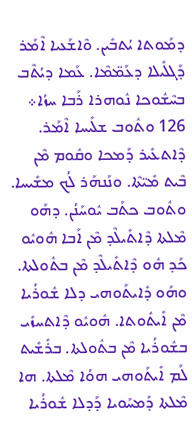ܕܡܰܘܬܐ ܝܳܬܒܺܝܢ. ܘܶܐܫܰܥܝܐ ܐܶܡܰܪ ܕܰܓܠܺܝܠܐ ܕܥܰܡ̈ܡܶܐ. ܥܰܡܐ ܕܝܳܬܶܒ ܒܚܶܫܽܘܟܐ ܢܽܘܗܪܐ ܪܰܒܐ ܚܙܳܐ܀
126 ܘܬܽܘܒ ܫܠܺܝܚܐ ܐܶܡܰܪ. ܕܶܐܬܥܺܝܪ ܕܰܡܟܐ ܘܩܽܘܡ ܡܶܢ ܒܶܝܬ ܡܺܝ̈ܬܶܐ. ܘܢܰܢܗܰܪ ܠܳܟ ܡܫܺܝܚܐ. ܘܬܽܘܒ ܟܬܰܒ ܝܽܘܚܰܢܳܢ. ܕܗܰܘ ܡܶܠܬܐ ܕܶܐܬܺܝܠܶܕ ܡܶܢ ܐܰܒܐ ܗܽܘܝܽܘ ܟܰܕ ܗܽܘ ܕܶܐܬܺܝܠܶܕ ܡܶܢ ܒܬܽܘܠܬܐ. ܘܗܰܘ ܕܺܐܝܬܰܘܗܝ ܕܠܐ ܫܽܘܪܳܝܐ ܡܶܢ ܐܺܝܬܽܘܬܐ. ܗܽܘܝܽܘ ܕܶܐܬܚܙܺܝ ܒܫܽܘܪܳܝܐ ܡܶܢ ܒܬܽܘܠܬܐ. ܒܪܺܫܺܝܬ ܠܰܡ ܐܺܝܬܰܘܗܝ ܗܘܳܐ ܡܶܠܬܐ. ܗܐ ܡܶܠܬܐ ܕܰܡܚܰܘܝܐ ܕܰܕܠܐ ܫܽܘܪܳܝܐ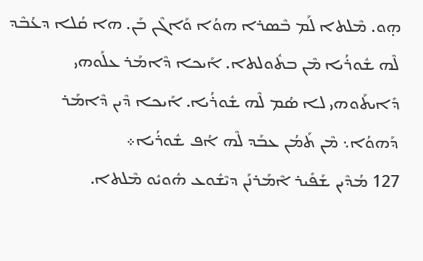ܗ̣ܘ. ܡܶܠܬܐ ܠܰܡ ܒܶܣܪܐ ܗܘܳܐ ܘܰܐܓܶܢ ܒܰܢ. ܗܐ ܩܳܠܐ ܕܥܳܒܶܕ ܠܶܗ ܫܽܘܪܳܝܐ ܡܶܢ ܒܬܽܘܠܬܐ. ܐܰܝܟܐ ܕܶܐܡܰܪ ܥܠܰܘܗܝ ܕܺܐܝܬܰܘܗܝ ܠܐ ܣܳܡ ܠܶܗ ܫܽܘܪܳܝܐ. ܐܰܝܟܐ ܕܶܝܢ ܕܶܐܡܰܪ ܕܰܗܘܳܐ܆ ܡܶܢ ܬܰܡܳܢ ܥܒܰܕ ܠܶܗ ܐܳܦ ܫܽܘܪܳܝܐ܀
127 ܡܳܕܶܝܢ ܫܰܦܺܝܪ ܐܶܡܰܪܢܰܢ ܕܝܶܫܽܘܥ ܗܽܘܝܽܘ ܡܶܠܬܐ.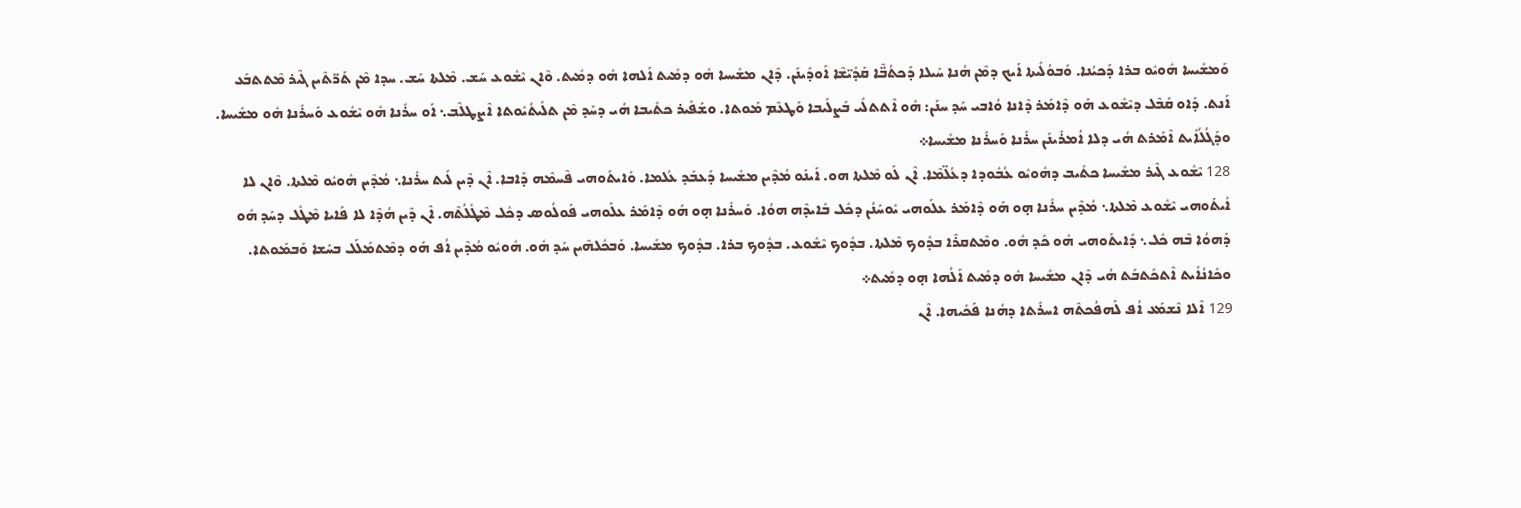ܘܰܡܫܺܝܚܐ ܗܽܘܝܽܘ ܒܪܐ ܕܰܟܝܳܢܐ. ܘܰܒܘܳܠܺܝܬܐ ܐܰܝܟ ܕܡܶܢ ܗܳܢܐ ܚܰܝܠܐ ܕܰܟܬܳܒ̈ܶܐ ܩܰܕܺܝ̈ܫܶܐ ܐܰܘܕܺܝܢܰܢ. ܕܶܐܢ ܡܫܺܝܚܐ ܗܽܘ ܕܡܺܝܬ ܐܰܠܗܐ ܗܽܘ ܕܡܺܝܬ. ܘܶܐܢ ܝܶܫܽܘܥ ܚܰܫ. ܡܶܠܬܐ ܚܰܫ. ܚܕܐ ܡܶܢ ܬܰܪ̈ܬܶܝܢ ܓܶܝܪ ܡܶܬܬܒܰܥ ܐܰܢܬ. ܕܰܐܘ ܩܰܒܶܠ ܕܝܶܫܽܘܥ ܗܰܘ ܕܶܐܡܰܪ ܕܶܐܢܐ ܘܳܐܒܝ ܚܰܕ ܚܢܰܢ: ܗܽܘ ܐܶܬܬܠܺܝ ܒܰܨܠܺܝܒܐ ܘܰܛܥܶܡ ܡܰܘܬܐ. ܘܫܰܦܺܝܪ ܟܬܺܝܒܐ ܗܳܝ ܕܚܰܕ ܡܶܢ ܬܠܺܝܬܳܝܽܘܬܐ ܐܶܨܛܠܶܒ܆ ܐܰܘ ܚܪܺܢܐ ܗܽܘ ܝܶܫܽܘܥ ܘܰܚܪܺܢܐ ܗܽܘ ܡܫܺܝܚܐ. ܘܕܰܓܳܠܳܐܺܝܬ ܐܶܡܰܪܬ ܗܳܝ ܕܠܐ ܐܳܡܪܺܝܢܰܢ ܚܪܺܢܐ ܘܰܚܪܺܢܐ ܡܫܺܝܚܐ܀
128 ܝܶܫܽܘܥ ܓܶܝܪ ܡܫܺܝܚܐ ܟܬܺܝܒ ܕܗܽܘܝܽܘ ܥܳܒܽܘܕܐ ܕܥܳܠ̈ܡܶܐ. ܐܶܢ ܠܰܘ ܡܶܠܬܐ ܗܘ. ܐܰܝܢܰܘ ܡܳܕܶܝܢ ܡܫܺܝܚܐ ܕܰܥܒܰܕ ܥܳܠܡܐ. ܘܺܐܝܬܰܘܗܝ ܦܶܚܡܶܗ ܕܰܐܒܐ. ܐܶܢ ܕܶܝܢ ܠܰܝܬ ܚܪܺܢܐ܆ ܡܳܕܶܝܢ ܗܽܘܝܽܘ ܡܶܠܬܐ. ܘܶܐܢ ܠܐ ܐܺܝܬܰܘܗܝ ܝܶܫܽܘܥ ܡܶܠܬܐ܆ ܡܳܕܶܝܢ ܚܪܺܢܐ ܗ̣ܘ ܗܰܘ ܕܶܐܡܰܪ ܥܠܰܘܗܝ ܝܽܘܚܰܢܳܢ ܕܟܽܠ ܒܺܐܝܕܶܗ ܗܘܳܐ. ܘܰܚܪܺܢܐ ܗ̣ܘ ܗܰܘ ܕܶܐܡܰܪ ܥܠܰܘܗܝ ܦܰܘܠܳܘܣ ܕܟܽܠ ܡܶܛܽܠܳܬܶܗ. ܐܶܢ ܕܶܝܢ ܗܳܕܶܐ ܠܐ ܦܰܐܝܐ ܡܶܛܽܠ ܕܚܰܕ ܗܽܘ ܕܰܗܘܳܐ ܒܶܗ ܟܽܠ܆ ܕܺܐܝܬܰܘܗܝ ܗܽܘ ܟܰܕ ܗܽܘ. ܘܡܶܬܩܪܶܐ ܒܕܽܘܟ ܡܶܠܬܐ. ܒܕܽܘܟ ܝܶܫܽܘܥ. ܒܕܽܘܟ ܒܪܐ. ܒܕܽܘܟ ܡܫܺܝܚܐ. ܘܰܒܟܽܠܗܶܝܢ ܚܰܕ ܗܽܘ. ܗܽܘܝܽܘ ܡܳܕܶܝܢ ܐܳܦ ܗܰܘ ܕܡܶܬܡܰܠܰܠ ܒܚܰܫܐ ܘܰܒܡܰܘܬܐ. ܘܟܺܐܢܳܐܺܝܬ ܐܶܬܟܰܬܒܰܬ ܗܳܝ ܕܶܐܢ ܡܫܺܝܚܐ ܗܽܘ ܕܡܺܝܬ ܐܰܠܳܗܐ ܗ̣ܘ ܕܡܺܝܬ܀
129 ܐܶܠܐ ܢܶܫܡܰܥ ܐܳܦ ܠܰܗܦܳܟܬܶܗ ܐܚܪܺܬܐ ܕܗܳܢܐ ܦܰܟܺܝܗܐ. ܐܶܢ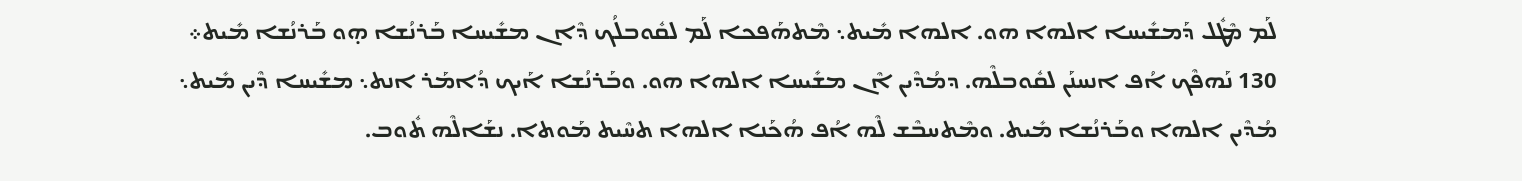ܠܰܡ ܡܶܛܽܠ ܕܰܡܫܺܝܚܐ ܐܠܗܐ ܗܘ. ܐܠܗܐ ܡܺܝܬ܆ ܡܶܬܗܰܦܟܐ ܠܰܡ ܠܩܽܘܒܠܳܟ ܕܶܐܢ ܡܫܺܝܚܐ ܒܰܪܢܳܫܐ ܗ̣ܘ ܒܰܪܢܳܫܐ ܡܺܝܬ܀
130 ܢܰܗܦܶܟ ܐܳܦ ܐܢܚܢܰܢ ܠܩܽܘܒܠܶܗ. ܕܡܳܕܶܝܢ ܐܶܢ ܡܫܺܝܚܐ ܐܠܗܐ ܗܘ. ܘܒܰܪܢܳܫܐ ܐܰܝܟ ܕܳܐܡܰܪ ܐܢܬ܆ ܡܫܺܝܚܐ ܕܶܝܢ ܡܺܝܬ܆ ܡܳܕܶܝܢ ܐܠܗܐ ܘܒܰܪܢܳܫܐ ܡܺܝܬ. ܘܡܶܬܚܒܶܫ ܠܶܗ ܐܳܦ ܗܳܟܰܢܐ ܐܠܗܐ ܬܚܶܝܬ ܡܰܘܬܐ. ܢܫܰܐܠܶܗ ܬܽܘܒ.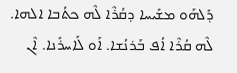ܕܰܠܗܰܘ ܡܫܺܝܚܐ ܕܩܳܪܶܐ ܠܶܗ ܟܬܳܒܐ ܐܠܗܐ. ܠܶܗ ܩܳܪܶܐ ܐܳܦ ܒܰܪܢܳܫܐ. ܐܰܘ ܠܰܐܚܪܺܢܐ. ܐܶܢ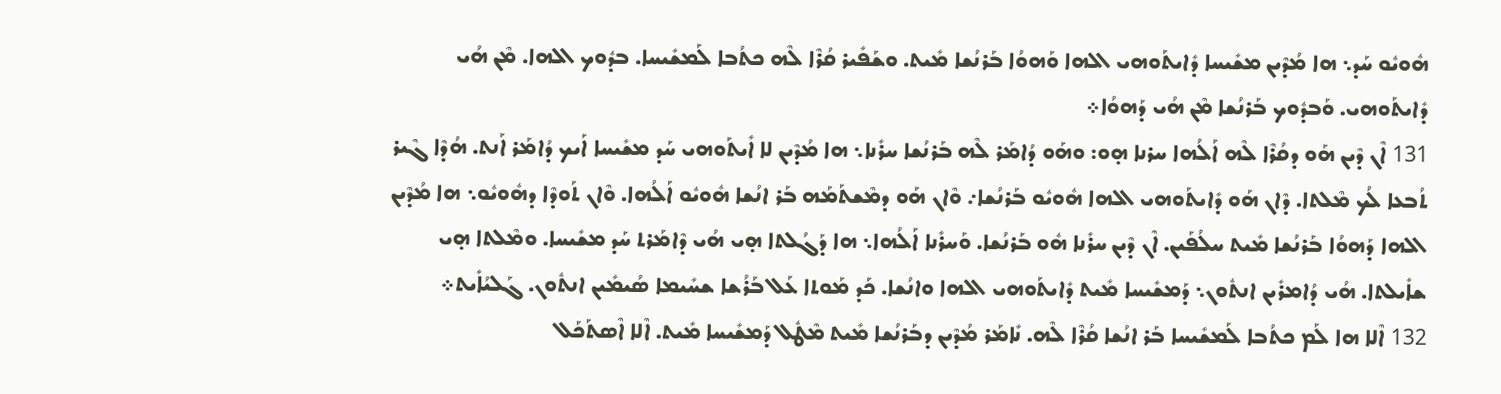ܗܽܘܝܽܘ ܚܰܕ܆ ܗܐ ܡܳܕܶܝܢ ܡܫܺܝܚܐ ܕܺܐܝܬܰܘܗܝ ܐܠܗܐ ܘܰܗܘܳܐ ܒܰܪܢܳܫܐ ܡܺܝܬ. ܘܫܰܦܺܝܪ ܩܳܪܶܐ ܠܶܗ ܟܬܳܒܐ ܠܰܡܫܺܝܚܐ. ܒܕܽܘܟ ܐܠܗܐ. ܡܶܢ ܗܳܝ ܕܺܐܝܬܰܘܗܝ. ܘܰܒܕܽܘܟ ܒܰܪܢܳܫܐ ܡܶܢ ܗܳܝ ܕܰܗܘܳܐ܀
131 ܐܶܢ ܕܶܝܢ ܗܰܘ ܕܩܳܪܶܐ ܠܶܗ ܐܰܠܳܗܐ ܚܪܢܐ ܗ̣ܘ: ܘܗܰܘ ܕܳܐܡܰܪ ܠܶܗ ܒܰܪܢܳܫܐ ܚܪܺܢܐ܆ ܗܐ ܡܳܕܶܝܢ ܠܐ ܐܺܝܬܰܘܗܝ ܚܰܕ ܡܫܺܝܚܐ ܐܰܝܟ ܕܳܐܡܰܪ ܐܰܢܬ. ܗܳܕܶܐ ܓܶܝܪ ܬܳܒܥܐ ܠܳܟ ܡܶܠܬܐ. ܕܶܐܢ ܗܰܘ ܕܺܐܝܬܰܘܗܝ ܐܠܗܐ ܗܽܘܝܽܘ ܒܰܪܢܳܫܐ܇ ܘܶܐܢ ܗܰܘ ܕܡܶܫܬܰܡܰܗ ܒܰܪ ܐܢܳܫܐ ܗܽܘܝܽܘ ܐܰܠܳܗܐ. ܘܶܐܢ ܬܰܘܕܶܐ ܕܗܽܘܝܽܘ܆ ܗܐ ܡܳܕܶܝܢ ܐܠܗܐ ܕܰܗܘܳܐ ܒܰܪܢܳܫܐ ܡܺܝܬ ܚܠܳܦܰܝܢ. ܐܶܢ ܕܶܝܢ ܚܪܺܢܐ ܗܽܘ ܒܰܪܢܳܫܐ. ܘܰܚܪܺܢܐ ܐܰܠܳܗܐ܆ ܗܐ ܕܰܓܳܠܬܐ ܗ̣ܝ ܗܳܝ ܕܶܐܡܰܪܬ ܚܰܕ ܡܫܺܝܚܐ. ܘܡܶܠܬܐ ܗ̣ܝ ܫܐܺܝܠܬܐ. ܗܳܝ ܕܳܐܡܪܺܝܢ ܐܢܬܽܘܢ܆ ܕܰܡܫܺܝܚܐ ܡܺܝܬ ܕܺܐܝܬܰܘܗܝ ܐܠܗܐ ܘܐܢܳܫܐ. ܟܰܕ ܡܰܘܬܐ ܥܰܠ ܒܰܪܳܫܐ ܫܚܺܝܡܐ ܣܳܝܡܺܝܢ ܐܢܬܽܘܢ. ܓܰܠܝܳܐܺܝܬ܀
132 ܐܶܠܐ ܗܐ ܠܰܡ ܟܬܳܒܐ ܠܰܡܫܺܝܚܐ ܒܰܪ ܐܢܳܫܐ ܩܳܪܶܐ ܠܶܗ. ܢܺܐܡܰܪ ܡܳܕܶܝܢ ܕܒܰܪܢܳܫܐ ܡܺܝܬ ܡܶܛܽܠ ܕܰܡܫܺܝܚܐ ܡܺܝܬ. ܐܶܠܐ ܐܶܣܬܰܟܰܠ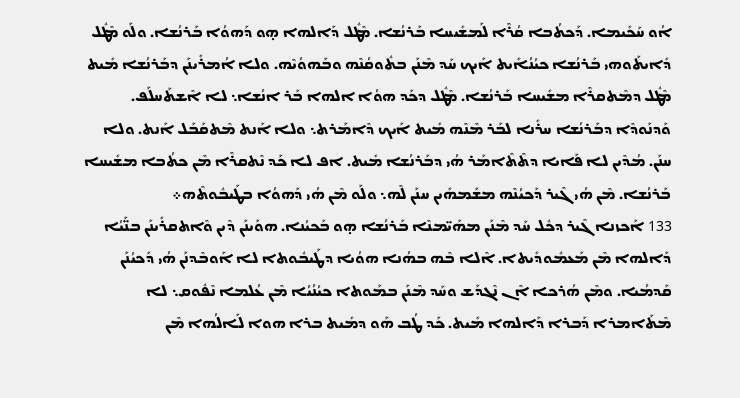ܐܳܘ ܚܰܟܺܝܡܐ. ܕܰܟܬܳܒܐ ܩܳܪܶܐ ܠܰܡܫܺܝܚܐ ܒܰܪܢܳܫܐ. ܡܶܛܽܠ ܕܰܐܠܗܐ ܗ̣ܘ ܕܰܗܘܳܐ ܒܰܪܢܳܫܐ. ܘܠܰܘ ܡܶܛܽܠ ܕܺܐܝܬܰܘܗܝ ܒܰܪܢܳܫܐ ܟܝܳܢܳܐܺܝܬ ܐܰܝܟ ܚܰܕ ܡܶܢܰܢ ܒܬܽܘܩܳܢܶܗ ܘܒܰܗܘܳܝܶܗ. ܘܠܐ ܐܳܡܪܺܝܢܰܢ ܕܒܰܪܢܳܫܐ ܡܺܝܬ ܡܶܛܽܠ ܕܡܶܬܩܪܶܐ ܡܫܺܝܚܐ ܒܰܪܢܳܫܐ. ܡܶܛܽܠ ܕܟܰܕ ܗܘܳܐ ܐܠܗܐ ܒܰܪ ܐܢܳܫܐ܆ ܠܐ ܐܶܫܬܰܚܠܰܦ. ܘܰܕܢܰܘܕܶܐ ܕܒܰܪܢܳܫܐ ܚܪܺܢܐ ܠܒܰܪ ܡܶܢܶܗ ܡܺܝܬ ܐܰܝܟ ܕܶܐܡܰܪܬ܆ ܘܠܐ ܐܰܢܬ ܡܶܬܩܰܒܰܠ ܐܰܢܬ. ܘܠܐ ܚܢܰܢ. ܡܳܕܶܝܢ ܠܐ ܦܰܐܝܐ ܕܬܶܬܶܐܡܰܪ ܗܳܝ ܕܒܰܪܢܳܫܐ ܡܺܝܬ. ܐܦ ܠܐ ܟܰܕ ܢܶܬܩܪܶܐ ܡܶܢ ܟܬܳܒܐ ܡܫܺܝܚܐ ܒܰܪܢܳܫܐ. ܡܶܢ ܗܳܝ ܓܶܝܪ ܕܰܟܝܳܢܶܗ ܡܫܰܡܗܺܝܢ ܚܢܰܢ ܠܶܗ܆ ܘܠܰܘ ܡܶܢ ܗܳܝ ܕܰܗܘܳܐ ܒܛܰܝܒܽܘܬܶܗ܀
133 ܐܰܟܙܢܐ ܓܶܝܪ ܕܟܽܠ ܚܰܕ ܡܶܢܰܢ ܡܗܰܝ̈ܡܢܶܐ ܒܰܪܢܳܫܐ ܗ̣ܘ ܒܰܟܝܳܢܐ. ܗܘܰܝܢܰܢ ܕܶܝܢ ܘܶܐܬܩܪܺܝܢܰܢ ܒܢ̈ܰܝܳܐ ܕܰܐܠܗܐ ܡܶܢ ܡܰܥܡܽܘܕܺܝܬܐ. ܐܶܠܐ ܒܶܗ ܒܗܳܢܐ ܗܘܳܝܐ ܕܛܰܝܒܽܘܬܐ ܠܐ ܐܰܘܒܶܕܢܰܢ ܗܳܝ ܕܰܟܝܳܢܰܢ ܩܰܕܡܳܝܐ. ܘܡܶܢ ܗܳܪܟܐ ܐܶܢ ܢܶܓܕܰܫ ܘܚܰܕ ܡܶܢܰܢ ܒܡܰܘܬܐ ܟܝܳܢܳܝܳܐ ܡܶܢ ܥܳܠܡܐ ܢܶܦܽܘܩ܆ ܠܐ ܡܶܬܰܐܡܪܐ ܕܰܒܪܐ ܕܰܐܠܗܐ ܡܺܝܬ. ܟܰܕ ܛܳܒ ܗܰܘ ܕܡܺܝܬ ܒܪܐ ܗܘܐ ܠܰܐܠܳܗܐ ܡܶܢ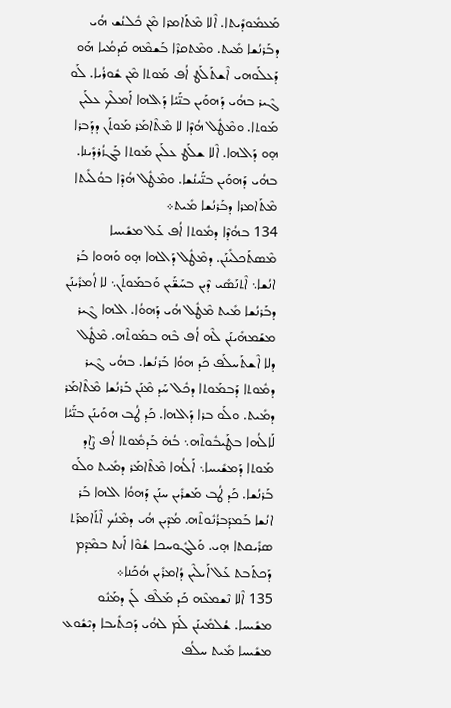ܡܰܥܡܽܘܕܺܝܬܐ. ܐܶܠܐ ܡܶܬܰܐܡܪܐ ܡܶܢ ܟܽܠܢܳܫ ܗܳܝ ܕܒܰܪܢܳܫܐ ܡܺܝܬ. ܘܡܶܬܩܪܶܐ ܒܰܫܡܶܗ ܩܰܕܡܳܝܐ ܗܰܘ ܕܰܥܠܰܘܗܝ ܐܶܫܬܰܠܰܛ ܐܳܦ ܡܰܘܬܐ ܡܶܢ ܫܽܘܪܳܝܐ. ܠܰܘ ܓܶܝܪ ܒܗܳܝ ܕܰܗܘܰܝܢ ܒܢ̈ܰܝܳܐ ܕܰܐܠܗܐ ܐܰܡܠܶܟ ܥܠܰܝܢ ܡܰܘܬܐ. ܘܡܶܛܽܠ ܗܳܕܶܐ ܠܐ ܡܶܬܶܐܡܰܪ ܡܰܘܬܰܢ ܕܕܰܒܪܐ ܗ̣ܘ ܕܰܐܠܗܐ. ܐܶܠܐ ܫܠܰܛ ܥܠܰܝܢ ܡܰܘܬܐ ܒܰܓܙܳܪܕܺܝܢܐ. ܒܗܳܝ ܕܰܗܘܰܝܢ ܒܢ̈ܰܝܢܳܫܐ. ܘܡܶܛܽܠ ܗܳܕܶܐ ܒܘܳܠܺܝܬܐ ܡܶܬܰܐܡܪܐ ܕܒܰܪܢܳܫܐ ܡܺܝܬ܀
134 ܒܗܳܕܶܐ ܕܡܽܘܬܐ ܐܳܦ ܥܰܠ ܡܫܺܝܚܐ ܡܶܣܬܰܟܠܺܝܢܰܢ. ܕܡܶܛܽܠ ܕܰܐܠܗܐ ܗ̣ܘ ܘܰܗܘܐ ܒܰܪ ܐܢܳܫܐ܆ ܐܶܬܢܰܣܺܝ ܕܶܝܢ ܒܚܰܫ̈ܰܝܢ ܘܰܒܡܰܘܬܰܢ܆ ܠܐ ܐܳܡܪܺܝܢܰܢ ܕܒܰܪܢܳܫܐ ܡܺܝܬ ܡܶܛܽܠ ܗܳܝ ܕܰܗܘܳܐ. ܐܠܗܐ ܓܶܝܪ ܡܫܰܡܗܺܝܢܰܢ ܠܶܗ ܐܳܦ ܒܶܗ ܒܡܰܘܬܶܗ. ܡܶܛܽܠ ܕܠܐ ܐܶܫܬܰܚܠܰܦ ܟܰܕ ܗܘܳܐ ܒܰܪܢܳܫܐ. ܒܗܳܝ ܓܶܝܪ ܕܡܽܘܬܐ ܕܰܒܡܰܘܬܐ ܕܟܽܠ ܚܰܕ ܡܶܢܰܢ ܒܰܪܢܳܫܐ ܡܶܬܶܐܡܰܪ ܕܡܺܝܬ. ܘܠܰܘ ܒܪܐ ܕܰܐܠܗܐ. ܟܰܕ ܛܳܒ ܗܘܰܝܢܰܢ ܒܢ̈ܰܝܳܐ ܠܰܐܠܳܗܐ ܒܛܰܝܒܽܘܬܶܗ܆ ܒܳܗ̇ ܒܰܕܡܽܘܬܐ ܐܳܦ ܨܶܐܕ ܡܰܘܬܐ ܕܰܡܫܺܝܚܐ܆ ܐܰܠܳܗܐ ܡܶܬܶܐܡܰܪ ܕܡܺܝܬ ܘܠܰܘ ܒܰܪܢܳܫܐ. ܟܰܕ ܛܳܒ ܡܰܫܪܺܝܢ ܚܢܰܢ ܕܰܗܘܳܐ ܐܠܗܐ ܒܰܪ ܐܢܳܫܐ ܒܰܡܕܰܒܪܳܢܽܘܬܶܗ. ܡܳܕܶܝܢ ܗܳܝ ܕܡܶܢܳܟ ܐܶܬܰܐܡܪܰܬ ܣܪܺܝܩܬܐ ܗ̣ܝ. ܘܰܠܓܽܘܚܟܐ ܫܳܘܶܐ ܐܰܢܬ ܒܡܶܕܶܡ ܕܰܟܬܰܒܬ ܥܰܠ ܐܰܝܠܶܝܢ ܕܳܐܡܪܺܝܢ ܗܳܟܰܢܐ܀
135 ܐܶܠܐ ܢܶܫܡܥܶܗ ܟܰܕ ܡܰܠܶܦ ܠܰܢ ܕܡܰܢܽܘ ܡܫܺܝܚܐ. ܫܳܠܡܺܝܢܰܢ ܠܰܡ ܠܗܳܝ ܕܰܟܬܺܝܒܐ ܕܝܶܫܽܘܥ ܡܫܺܝܚܐ ܡܺܝܬ ܚܠܳܦ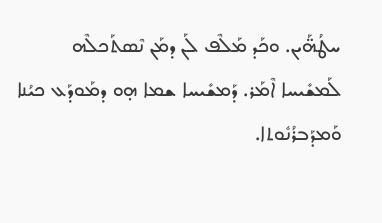ܚܛܳܗ̈ܰܝܢ. ܘܟܰܕ ܡܰܠܶܦ ܠܰܢ ܕܡܰܢ ܢܶܣܬܰܟܠܶܗ ܠܰܡܫܺܝܚܐ ܐܶܡܰܪ. ܕܰܡܫܺܝܚܐ ܫܡܐ ܗ̣ܘ ܕܡܰܘܕܰܥ ܟܝܳܢܐ ܘܰܡܕܰܒܪܳܢܽܘܬܐ.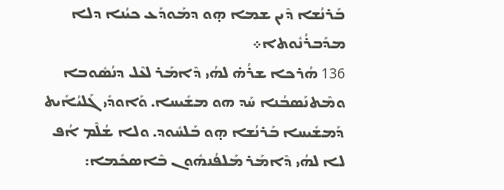ܒܰܪܢܳܫܐ ܕܶܝܢ ܫܡܐ ܗ̣ܘ ܕܡܰܘܕܰܥ ܟܝܳܢܐ ܕܠܐ ܡܕܰܒܪܳܢܽܘܬܐ܀
136 ܗܳܪܟܐ ܫܪܳܗ̇ ܠܗܳܝ ܕܶܐܡܰܪ ܠܥܶܠ ܕܢܳܣܽܘܒܐ ܘܡܶܬܢܰܣܒܳܢܐ ܚܰܕ ܗܘ ܡܫܺܝܚܐ. ܘܰܐܘܕܺܝ ܓܰܠܝܳܐܺܝܬ ܕܰܡܫܺܝܚܐ ܒܰܪܢܳܫܐ ܗ̣ܘ ܒܰܠܚܽܘܕ. ܘܠܐ ܫܳܠܶܡ ܐܳܦ ܠܐ ܠܗܳܝ ܕܶܐܡܰܪ ܡܰܠܦܳܢܗܽܘܢ ܒܶܐܣܟܺܡܐ: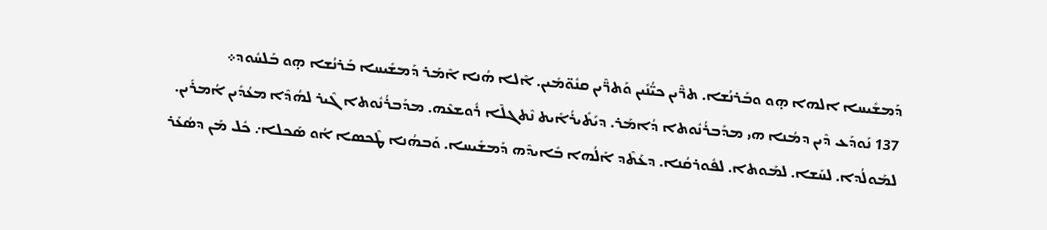ܕܰܡܫܺܝܚܐ ܐܠܗܐ ܗ̣ܘ ܘܒܰܪܢܳܫܐ. ܬܪ̈ܶܝܢ ܟܝ̈ܳܢܺܝܢ ܘܰܬܪ̈ܶܝܢ ܩܢܽܘ̈ܡܺܝܢ. ܐܶܠܐ ܗܳܢܐ ܐܶܡܰܪ ܕܰܡܫܺܝܚܐ ܒܰܪܢܳܫܐ ܗ̣ܘ ܒܰܠܚܽܘܕ܀
137 ܢܰܘܕܰܥ ܕܶܝܢ ܕܡܳܢܐ ܗܝ ܡܕܰܒܪܳܢܽܘܬܐ ܕܳܐܡܰܪ. ܕܝܰܬܺܝܪܳܐܺܝܬ ܢܶܬܓܠܶܐ ܪܽܘܫܥܶܗ. ܡܕܰܒܪܳܢܽܘܬܐ ܓܶܝܪ ܠܗܳܕܶܐ ܡܥܳܕܺܝܢ ܐܳܡܪܺܝܢ. ܠܡܰܘܠܳܕܐ. ܠܚܰܫܐ. ܠܡܰܘܬܐ. ܠܦܽܘܪܩܳܢܐ. ܕܥܰܬܶܕ ܐܰܠܳܗܐ ܒܺܐܝܕܶܗ ܕܰܡܫܺܝܚܐ. ܘܰܒܗܳܢܐ ܛܶܟܣܐ ܐܳܘ ܣܰܟܠܐ܇ ܟܽܠ ܡܰܢ ܕܣܳܥܰܪ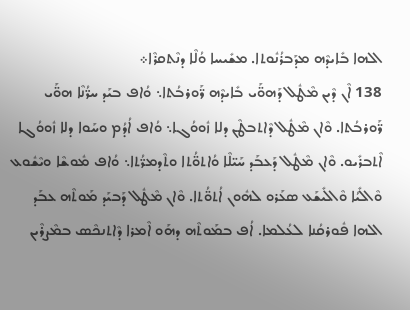ܐܠܗܐ ܒܺܐܝܕܶܗ ܡܕܰܒܪܳܢܽܘܬܐ. ܡܫܺܝܚܐ ܘܳܠܶܐ ܕܢܶܬܩܪܶܐ܀
138 ܐܶܢ ܕܶܝܢ ܡܶܛܽܠ ܕܰܗܘ̈ܰܝ ܒܺܐܝܕܶܗ ܪ̈ܰܘܪܒܳܬܐ܆ ܘܳܐܦ ܒܝܰܕ ܚܪ̈ܳܢܶܐ ܗܘ̈ܰܝ ܪ̈ܰܘܪܒܳܬܐ. ܘܶܐܢ ܡܶܛܽܠ ܕܶܐܬܒܛܶܢ ܕܠܐ ܙܽܘܘܳܓܐ܆ ܘܳܐܦ ܐܳܕܳܡ ܘܚܰܘܐ ܕܠܐ ܙܽܘܘܳܓܐ ܐܶܬܒܪܺܝܘ. ܘܶܐܢ ܡܶܛܽܠ ܕܰܥܒܰܕ ܚܰܝ̈ܠܶܐ ܘܳܐܬܘ̈ܳܬܐ ܘܬܶܕܡܪ̈ܳܬܐ܆ ܘܳܐܦ ܡܽܘܫܶܐ ܘܝܶܫܽܘܥ ܘܶܐܠܺܝܳܐ ܘܶܐܠܺܝܫܰܥ ܣܥܰܪܘ ܠܗܽܘܢ ܐܳܬܘ̈ܳܬܐ. ܘܶܐܢ ܡܶܛܽܠ ܕܰܒܝܰܕ ܡܰܘܬܶܗ ܥܒܰܕ ܐܠܗܐ ܦܽܘܪܩܳܢܐ ܠܥܳܠܡܐ. ܐܳܦ ܒܡܰܘܬܶܗ ܕܗܰܘ ܐܶܡܪܐ ܕܶܐܬܢܟܶܣ ܒܡܶܨܪܶܝܢ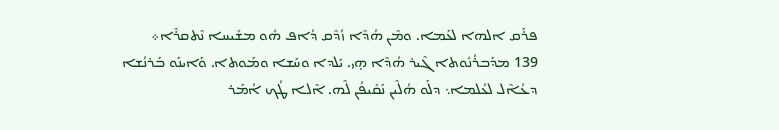ܦܪܰܩ ܐܠܗܐ ܠܥܰܡܐ. ܘܡܶܢ ܗܳܕܶܐ ܙܳܕܶܩ ܕܳܐܦ ܗܽܘ ܡܫܺܝܚܐ ܢܶܬܩܪܶܐ܀
139 ܡܕܰܒܪܳܢܽܘܬܐ ܓܶܝܪ ܗܳܕܶܐ ܗ̣ܝ. ܝܰܠܕܐ ܘܚܰܫܐ ܘܡܰܘܬܐ. ܘܰܐܝܢܰܘ ܒܰܪܢܳܫܐ ܕܥܳܐܶܠ ܠܥܳܠܡܐ܆ ܕܠܰܘ ܗܳܠܶܝܢ ܢܰܩܺܝܦܳܢ ܠܶܗ. ܐܶܠܐ ܛܳܟ ܐܳܡܰܪ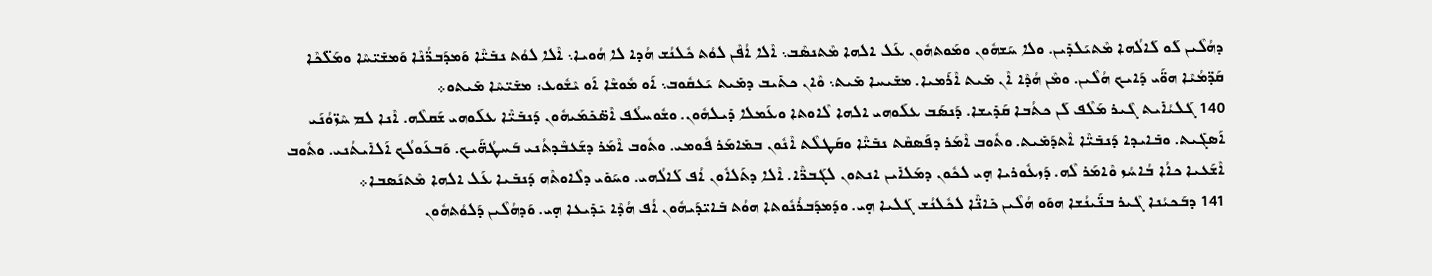ܕܗܳܠܶܝܢ ܠܰܘ ܠܰܐܠܳܗܐ ܡܶܬܝܰܠܕܺܝܢ. ܘܠܐ ܚܰܫܗܽܘܢ ܘܡܰܘܬܗܽܘܢ ܥܰܠ ܐܠܗܐ ܡܶܬܢܣܶܒ܆ ܐܶܠܐ ܐܳܦܶܢ ܠܘܳܬ ܟܽܠܢܳܫ ܗܳܕܐ ܠܐ ܗܳܘܝܐ܆ ܐܶܠܐ ܠܘܳܬ ܢܒܺܝ̈ܶܐ ܘܰܡܕܰܒܪ̈ܳܢܶܐ ܘܰܡܫܺܝ̈ܚܶܐ ܘܡܰܠ̈ܟܶܐ ܩܰܕ̈ܡܳܝܶܐ ܗܘ̈ܰܝ ܕܰܐܝܟ ܗܳܠܶܝܢ. ܘܡܶܢ ܗܳܕܶܐ ܐܶܢ ܡܺܝܬ ܐܶܪܰܡܝܐ. ܡܫܺܝܚܐ ܡܺܝܬ܆ ܘܶܐܢ ܟܬܺܝܒ ܕܡܺܝܬ ܝܰܥܩܽܘܒ܆ ܐܰܘ ܡܽܘܫܶܐ ܐܰܘ ܝܶܫܽܘܥ: ܡܫܺܝ̈ܚܶܐ ܡܺܝܬܘ܀
140 ܓܰܠܝܳܐܺܝܬ ܓܶܝܪ ܡܰܠܶܦ ܠܰܢ ܟܬܳܒܐ ܩܰܕܺܝܫܐ. ܕܰܢܣܰܒ ܥܠܰܘܗܝ ܐܠܗܐ ܠܶܐܘܬܐ ܘܥܰܡܠܐ ܕܺܝܠܗܽܘܢ. ܘܫܽܘܚܠܳܦ ܐܶܣ̈ܟܺܡܰܝܗܽܘܢ ܕܰܢܒܺܝ̈ܶܐ ܥܠܰܘܗܝ ܫܰܩܠܶܗ. ܐܶܢܐ ܠܡ ܚܶܙ̈ܘܳܢܰܝ ܐܰܣܓܺܝܬ. ܘܒܺܐܝܕܐ ܕܰܢܒܺܝ̈ܶܐ ܐܶܬܕܰܡܺܝܬ. ܘܬܽܘܒ ܐܶܡܰܪ ܕܦܰܣܩܶܬ ܢܒܺܝ̈ܶܐ ܘܩܰܛܠܶܬ ܐܶܢܽܘܢ ܒܡܺܐܡܰܪ ܦܽܘܡܝ. ܘܬܽܘܒ ܐܶܡܰܪ ܕܫܰܥܒܶܕܬܳܢܝ ܒܰܚܛܳܗ̈ܰܝܟ. ܘܰܒܥܰܘܠܳܟ ܐܰܠܐܺܝܬܳܢܝ. ܘܬܽܘܒ ܐܶܫܰܥܝܐ ܟܐܳܐ ܒܳܐܚܳܙ ܘܶܐܡܰܪ ܠܶܗ. ܕܰܙܥܽܘܪܝܐ ܗ̣ܝ ܠܟܽܘܢ ܕܡܰܠܐܺܝܢ ܐܢܬܘܢ ܠܓܰܒܪ̈ܶܐ. ܐܶܠܐ ܕܬܰܠܐܽܘܢ ܐܳܦ ܠܰܐܠܳܗܝ. ܘܚܰܘܺܝ ܕܠܶܐܘܬܶܗ ܕܰܢܒܺܝܐ ܥܰܠ ܐܠܗܐ ܡܶܬܢܰܣܒܐ܀
141 ܕܒܰܟܝܳܢܐ ܓܶܝܪ ܒܢ̈ܰܝܢܳܫܐ ܗܘܰܘ ܗܳܠܶܝܢ ܟܺܐܢ̈ܶܐ ܠܟܽܠܢܳܫ ܓܰܠܝܐ ܗ̣ܝ. ܘܕܰܡܕܰܒܪܳܢܽܘܬܐ ܗܘܳܬ ܒܺܐܝ̈ܕܰܝܗܽܘܢ ܐܳܦ ܗܳܕܶܐ ܝܺܕܺܝܥܐ ܗ̣ܝ. ܘܰܕܗܳܠܶܝܢ ܕܰܠܘܳܬܗܽܘܢ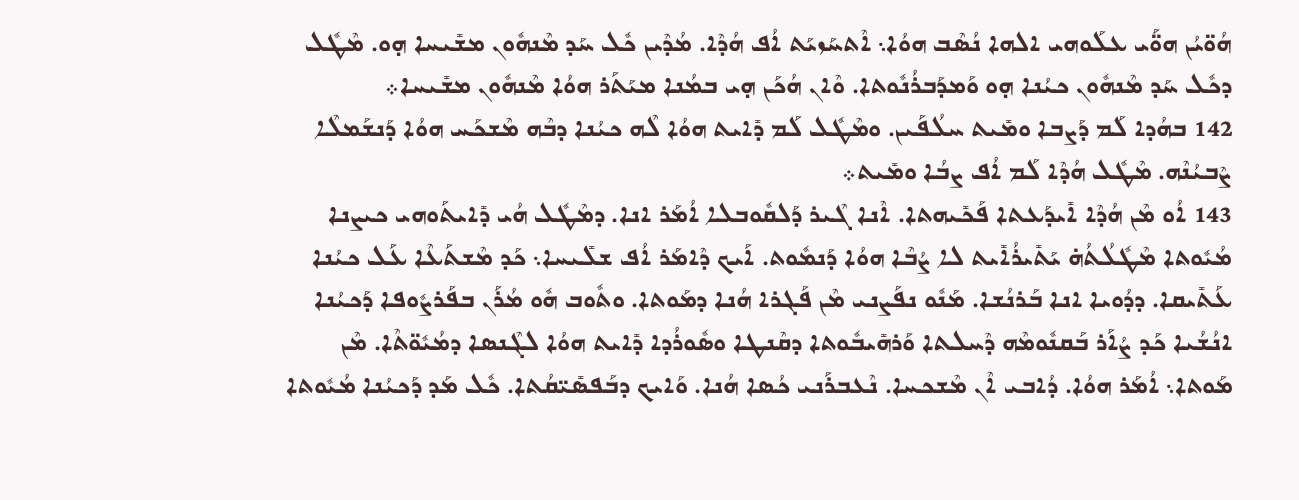ܗܳܘ̈ܝܳܢ ܗܘ̈ܰܝ ܥܠܰܘܗܝ ܐܠܗܐ ܢܳܣܶܒ ܗܘܳܐ܆ ܐܶܬܚܰܙܝܰܬ ܐܳܦ ܗܳܕܶܐ. ܡܳܕܶܝܢ ܟܽܠ ܚܰܕ ܡܶܢܗܽܘܢ ܡܫܺܝܚܐ ܗ̣ܘ. ܡܶܛܽܠ ܕܟܽܠ ܚܰܕ ܡܶܢܗܽܘܢ ܟܝܳܢܐ ܗ̣ܘ ܘܰܡܕܰܒܪܳܢܽܘܬܐ. ܘܶܐܢ ܗܳܟܰܢ ܗ̣ܝ ܒܡܳܢܐ ܡܝܰܬܰܪ ܗܘܳܐ ܡܶܢܗܽܘܢ ܡܫܺܝܚܐ܀
142 ܒܗܳܕܐ ܠܰܡ ܕܰܨܒܐ ܘܡܺܝܬ ܚܠܳܦܰܝܢ. ܘܡܶܛܽܠ ܠܰܡ ܕܺܐܝܬ ܗܘܳܐ ܠܶܗ ܟܝܳܢܐ ܕܒܶܗ ܡܶܫܟܰܚ ܗܘܳܐ ܕܰܢܫܰܡܠܶܐ ܨܶܒܝܳܢܶܗ. ܡܶܛܽܠ ܗܳܕܶܐ ܠܰܡ ܐܳܦ ܨܒܳܐ ܘܡܺܝܬ܀
143 ܐܳܘ ܡܶܢ ܗܳܕܶܐ ܐܺܝܕܰܥܬܐ ܦܰܟܺܝܗܬܐ. ܐܶܢܐ ܓܶܝܪ ܕܰܠܩܽܘܒܠܐ ܐܳܡܰܪ ܐܢܐ. ܕܡܶܛܽܠ ܗܳܝ ܕܺܐܝܬܰܘܗܝ ܟܝܨܢܐ ܡܳܝܽܘܬܐ ܡܶܛܽܠܳܬܳܗ̇ ܝܰܬܺܝܪܳܐܺܝܬ ܠܐ ܨܳܒܶܐ ܗܘܳܐ ܕܰܢܡܽܘܬ. ܐܰܝܟ ܕܶܐܡܰܪ ܐܳܦ ܫܠܺܝܚܐ܆ ܟܰܕ ܡܶܫܬܰܥܶܐ ܥܰܠ ܟܝܳܢܐ ܥܰܬܺܝܩܐ. ܕܕܳܘܝܐ ܐܢܐ ܒܰܪܢܳܫܐ. ܡܰܢܽܘ ܢܦܰܨܢܝ ܡܶܢ ܦܰܓܪܐ ܗܳܢܐ ܕܡܰܘܬܐ. ܘܬܽܘܒ ܗܽܘ ܡܳܪܰܢ ܒܦܰܪܨܽܘܦܐ ܕܰܟܝܳܢܐ ܐܢܳܫܳܝܐ ܟܰܕ ܨܳܐܰܪ ܒܰܩܢܽܘܡܶܗ ܕܶܚܠܬܐ ܘܰܪܗܺܝܒܽܘܬܐ ܕܩܶܢܛܐ ܘܣܽܘܪܳܕܐ ܕܺܐܝܬ ܗܘܳܐ ܠܓܶܢܣܐ ܕܡܳܝܽܘ̈ܬܶܐ. ܡܶܢ ܡܰܘܬܐ܆ ܐܳܡܰܪ ܗܘܳܐ. ܕܳܐܒܝ ܐܶܢ ܡܶܫܟܚܐ. ܢܶܥܒܪܰܢܝ ܟܳܣܐ ܗܳܢܐ. ܘܰܐܝܟ ܕܒܰܦܣܺܝ̈ܩܳܬܐ. ܟܽܠ ܡܰܕ ܕܰܟܝܳܢܐ ܡܳܝܽܘܬܐ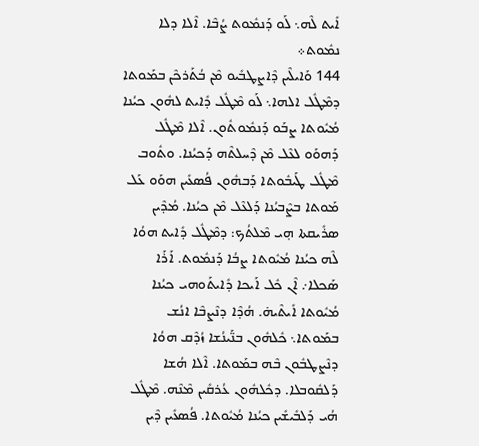ܐܺܝܬ ܠܶܗ܆ ܠܰܘ ܕܰܢܡܽܘܬ ܨܳܒܶܐ. ܐܶܠܐ ܕܠܐ ܢܡܽܘܬ܀
144 ܘܰܐܝܠܶܝܢ ܕܶܐܨܛܒܺܝܘ ܡܶܢ ܒܳܬܰܪܟܶܢ ܒܡܰܘܬܐ ܕܡܶܛܽܠ ܐܠܗܐ܆ ܠܰܘ ܡܶܛܽܠ ܕܺܐܝܬ ܠܗܽܘܢ ܟܝܳܢܐ ܡܳܝܽܘܬܐ ܨܒܰܘ ܕܰܢܡܽܘܬܽܘܢ. ܐܶܠܐ ܡܶܛܽܠ ܕܰܗܘܰܘ ܠܥܶܠ ܡܶܢ ܕܶܚܠܬܶܗ ܕܰܟܝܳܢܐ. ܘܬܽܘܒ ܡܶܛܽܠ ܛܰܝܒܽܘܬܐ ܕܰܒܗܽܘܢ ܦܳܣܥܺܝܢ ܗܘܰܘ ܥܰܠ ܡܰܘܬܐ ܒܨܶܒܝܳܢܐ ܕܰܠܥܶܠ ܡܶܢ ܟܝܳܢܐ. ܡܳܕܶܝܢ ܣܪܺܝܩܬܐ ܗ̣ܝ ܡܶܠܬܳܟ: ܕܡܶܛܽܠ ܕܺܐܝܬ ܗܘܳܐ ܠܶܗ ܟܝܳܢܐ ܡܳܝܽܘܬܐ ܨܒܳܐ ܕܰܢܡܽܘܬ. ܐܰܪܰܐ ܣܰܟܠܐ܇ ܐܶܢ ܟܽܠ ܐܰܝܟܐ ܕܺܐܝܬܰܘܗܝ ܟܝܳܢܐ ܡܳܝܽܘܬܐ ܐܺܝܬܶܝܗ̇. ܗܳܕܶܐ ܕܢܶܨܒܶܐ ܐܢܳܫ ܒܡܰܘܬܐ܆ ܟܽܠܗܽܘܢ ܒܢ̈ܰܝܢܳܫܐ ܙܳܕܶܩ ܗܘܳܐ ܕܢܶܨܛܒܽܘܢ ܒܶܗ ܒܡܰܘܬܐ. ܐܶܠܐ ܗܳܫܐ ܕܰܠܩܽܘܒܠܐ. ܕܟܽܠܗܽܘܢ ܥܳܪܩܺܝܢ ܡܶܢܶܗ. ܡܶܛܽܠ ܗܳܝ ܕܰܠܒܺܝܫܺܝܢ ܟܝܳܢܐ ܡܳܝܽܘܬܐ. ܦܳܣܥܺܝܢ ܕܶܝܢ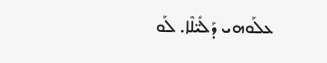ܥܠܰܘܗܝ ܕܰܠܺܝ̈ܠܶܐ. ܠܰܘ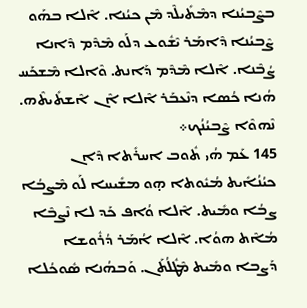ܒܨܶܒܝܳܢܐ ܕܡܶܬܺܝܠܶܕ ܡܶܢ ܟܝܳܢܐ. ܐܶܠܐ ܒܗܰܘ ܨܶܒܝܳܢܐ ܕܶܐܡܰܪ ܝܶܫܽܘܥ ܕܠܰܘ ܡܶܕܶܡ ܕܶܐܢܐ ܨܳܒܶܢܐ. ܐܶܠܐ ܡܶܕܶܡ ܕܰܐܢܬ. ܘܶܐܠܐ ܡܶܫܟܰܚ ܗܳܢܐ ܟܳܣܐ ܕܢܶܥܒܰܪ ܐܶܠܐ ܐܶܢ ܐܶܫܬܺܝܬܶܗ. ܢܶܗܘܶܐ ܨܶܒܝܳܢܳܟ܀
145 ܥܰܡ ܗܳܝ ܬܽܘܒ ܐܚܪܺܬܐ ܕܶܐܢ ܟܝܳܢܳܐܺܝܬ ܡܳܝܽܘܬܐ ܗ̣ܘ ܡܫܺܝܚܐ ܠܰܘ ܡܶܨܒܳܐ ܨܒܳܐ ܘܡܺܝܬ. ܐܶܠܐ ܘܳܐܦ ܟܰܕ ܠܐ ܢܶܨܒܶܐ ܡܳܐܶܬ ܗܘܳܐ. ܐܶܠܐ ܐܳܡܰܪ ܕܳܪܽܘܫܐ ܕܰܨܒܐ ܘܡܺܝܬ ܡܶܛܽܠܳܬܰܢ. ܘܰܒܗܳܢܐ ܣܽܘܟܳܠܐ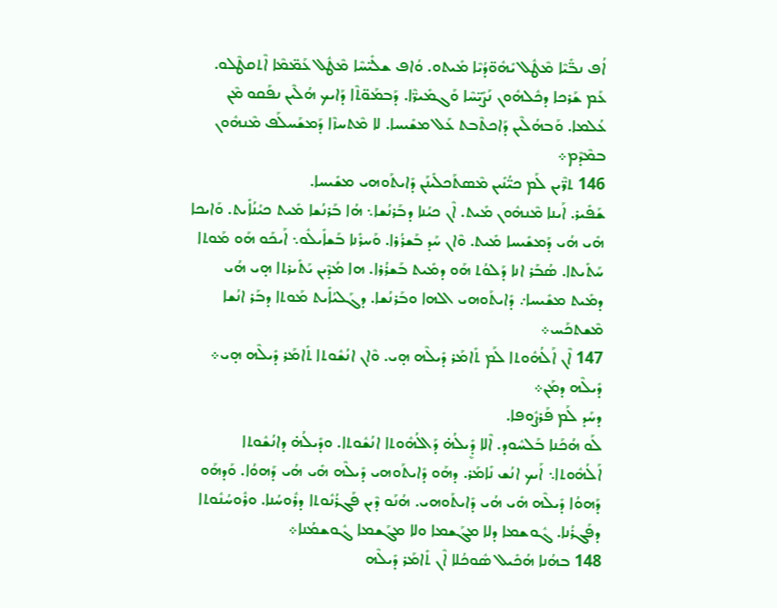ܐܳܦ ܢܒ̈ܺܝܶܐ ܡܶܛܽܠ ܝܺܗܽܘ̈ܕܳܝܶܐ ܡܺܝܬܘ. ܘܳܐܦ ܫܠܺܝ̈ܚܶܐ ܡܶܛܽܠ ܥܰܡ̈ܡܶܐ ܐܶܬܩܛܶܠܘ. ܥܰܡ ܫܰܪܟܐ ܕܟܽܠܗܽܘܢ ܢܰܨܺܝ̈ܚܶܐ ܘܰܓܡܺܝܪ̈ܶܐ. ܕܰܒܡܰܘ̈ܬܶܐ ܕܰܐܝܟ ܗܳܠܶܝܢ ܢܦܰܩܘ ܡܶܢ ܥܳܠܡܐ. ܘܰܒܗܳܠܶܝܢ ܕܰܐܟܬܶܒܬ ܥܰܠ ܡܫܺܝܚܐ. ܠܐ ܡܶܬܚܙܶܐ ܕܰܡܫܰܚܠܰܦ ܡܶܢܗܽܘܢ ܒܡܶܕܶܡ܀
146 ܬܪ̈ܶܝܢ ܠܰܡ ܟܝ̈ܳܢܺܝܢ ܡܶܣܬܰܟܠܺܝܢܰܢ ܕܺܐܝܬܰܘܗܝ ܡܫܺܝܚܐ.
ܫܰܦܺܝܪ. ܐܰܝܢܐ ܡܶܢܗܽܘܢ ܡܺܝܬ. ܐܶܢ ܟܝܳܢܐ ܕܒܰܪܢܳܫܐ܆ ܗܳܐ ܒܰܪܢܳܫܐ ܡܺܝܬ ܟܝܳܢܳܐܺܝܬ. ܘܰܐܝܟܐ ܗܺܝ ܗܳܝ ܕܰܡܫܺܝܚܐ ܡܺܝܬ. ܘܶܐܢ ܚܰܕ ܒܰܫܪܳܪܐ. ܘܰܚܪܺܢܐ ܒܰܫܐܺܝܠܽܘ܆ ܐܰܝܟܰܘ ܗܰܘ ܡܰܘܬܐ ܚܰܬܺܝܬܐ. ܣܳܒܰܪ ܐܢܐ ܕܰܠܘܳܬ ܗܰܘ ܕܡܺܝܬ ܒܰܫܪܳܪܐ. ܗܐ ܡܳܕܶܝܢ ܝܰܬܺܝܪܬܐ ܗ̣ܝ ܗܳܝ ܕܡܺܝܬ ܡܫܺܝܚܐ܇ ܕܺܐܝܬܰܘܗܝ ܐܠܗܐ ܘܒܰܪܢܳܫܐ. ܕܓܰܠܝܳܐܺܝܬ ܡܰܘܬܐ ܕܒܰܪ ܐܢܳܫܐ ܡܶܫܬܟܰܚ܀
147 ܐܶܢ ܐܰܠܳܗܽܘܬܐ ܠܰܡ ܬܺܐܡܰܪ ܕܺܝܠܶܗ ܗ̣ܝ. ܘܶܐܢ ܐܢܳܫܽܘܬܐ ܬܺܐܡܰܪ ܕܺܝܠܶܗ ܗ̣ܝ܀
ܕܺܝܠܶܗ ܕܡܰܢ܀
ܕܚܰܕ ܠܰܡ ܦܰܪܨܽܘܦܐ.
ܠܰܘ ܗܳܟܰܢܐ ܒܰܠܚܽܘܕ. ܐܶܠܐ ܕܷܺܝܠܳܗ̇ ܕܰܐܠܳܗܽܘܬܐ ܐܢܳܫܽܘܬܐ. ܘܕܺܝܠܳܗ̇ ܕܐܢܳܫܽܘܬܐ ܐܰܠܳܗܽܘܬܐ܆ ܐܰܝܟ ܐܢܳܫ ܢܺܐܡܰܪ. ܕܗܰܘ ܕܺܐܝܬܰܘܗܝ ܕܺܝܠܶܗ ܗܺܝ ܗܳܝ ܕܰܗܘܳܐ. ܘܰܕܗܰܘ ܕܰܗܘܳܐ ܕܺܝܠܶܗ ܗܺܝ ܗܳܝ ܕܺܐܝܬܰܘܗܝ. ܗܳܢܰܘ ܕܶܝܢ ܦܰܓܪܳܢܽܘܬܐ ܕܪܽܘܚܳܢܐ. ܘܪܽܘܚܳܢܽܘܬܐ ܕܦܰܓܪܳܢܐ. ܓܽܘܫܡܐ ܕܠܐ ܡܓܰܫܡܐ ܘܠܐ ܡܓܰܫܡܐ ܓܽܘܫܡܳܢܐ܀
148 ܒܗܳܢܐ ܗܳܟܺܝܠ ܣܽܘܟܳܠܐ ܐܶܢ ܬܺܐܡܰܪ ܕܺܝܠܶܗ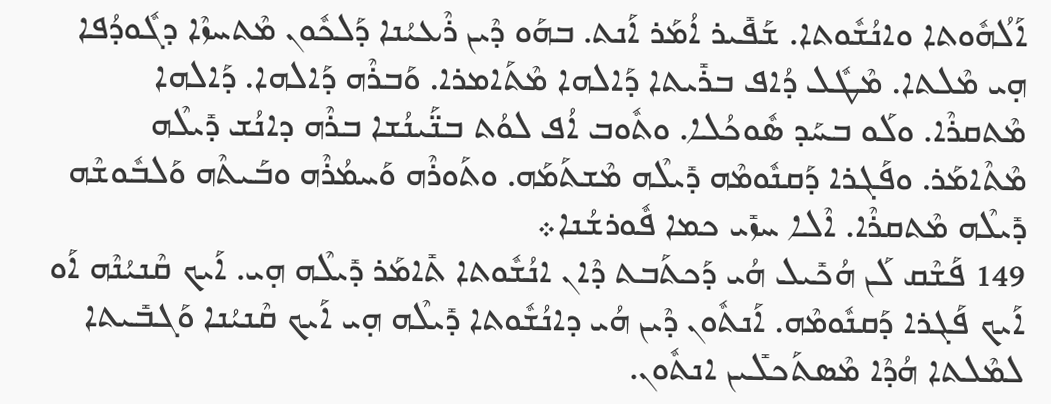ܐܰܠܳܗܽܘܬܐ ܘܐܢܳܫܽܘܬܐ. ܫܰܦܺܝܪ ܐܳܡܰܪ ܐܰܢܬ. ܒܗܰܘ ܕܶܝܢ ܪܶܥܝܳܢܐ ܕܰܠܟܽܘܢ ܡܶܬܚܙܶܐ ܕܓܽܘܕܳܦܐ ܗ̣ܝ ܡܶܠܬܐ. ܡܶܛܽܠ ܕܳܐܦ ܒܪܺܝܬܐ ܕܰܐܠܗܐ ܡܶܬܰܐܡܪܐ. ܘܰܒܪܶܗ ܕܰܐܠܗܐ. ܕܰܐܠܗܐ ܡܶܬܩܪܶܐ. ܘܠܰܘ ܒܚܰܕ ܣܽܘܟܳܠܐ. ܘܬܽܘܒ ܐܳܦ ܠܘܳܬ ܒܢ̈ܰܝܢܳܫܐ ܒܪܶܗ ܕܐܢܳܫ ܕܺܝܠܶܗ ܡܶܬܶܐܡܰܪ. ܘܦܰܓܪܐ ܕܰܩܢܽܘܡܶܗ ܕܺܝܠܶܗ ܡܶܫܬܰܡܰܗ. ܘܬܰܘܪܶܗ ܘܰܚܡܳܪܶܗ ܘܒܰܝܬܶܗ ܘܰܠܒܽܘܫܶܗ ܕܺܝܠܶܗ ܡܶܬܩܪܶܐ. ܐܶܠܐ ܚܙܺܝ ܟܡܐ ܦܽܘܪܫܳܢܐ܀
149 ܦܰܫܶܩ ܠܰܢ ܗܳܟܺܝܠ ܗܳܝ ܕܰܟܬܰܒܬ ܕܶܐܢ ܐܢܳܫܽܘܬܐ ܬܺܐܡܰܪ ܕܺܝܠܶܗ ܗ̣ܝ. ܐܰܝܟ ܩܶܢܝܳܢܶܗ ܐܰܘ ܐܰܝܟ ܦܰܓܪܐ ܕܰܩܢܽܘܡܶܗ. ܐܰܢܬܽܘܢ ܕܶܝܢ ܗܳܝ ܕܐܢܳܫܽܘܬܐ ܕܺܝܠܶܗ ܗ̣ܝ ܐܰܝܟ ܩܶܢܝܳܢܐ ܘܰܓܒܺܝܬܐ ܠܡܶܠܬܐ ܗܳܕܶܐ ܡܶܣܬܰܟܠܺܝܢ ܐܢܬܽܘܢ.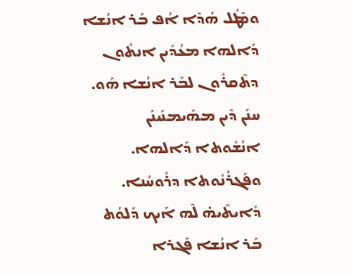ܘܡܶܛܽܠ ܗܳܕܶܐ ܐܳܦ ܒܰܪ ܐܢܳܫܐ ܕܰܐܠܗܐ ܡܥܳܕܺܝܢ ܐܢܬܽܘܢ ܕܬܶܩܪܽܘܢ ܠܒܰܪ ܐܢܳܫܐ ܗܰܘ. ܚܢܰܢ ܕܶܝܢ ܡܗܰܝܡܢܺܝܢܰܢ ܐܢܳܫܽܘܬܐ ܕܰܐܠܗܐ. ܘܦܰܓܪܳܢܽܘܬܐ ܕܪܽܘܚܳܢܐ. ܕܺܐܝܬܶܝܗ̇ ܠܶܗ ܐܰܝܟ ܕܰܠܘܳܬ ܒܰܪ ܐܢܳܫܐ ܦܰܓܪܐ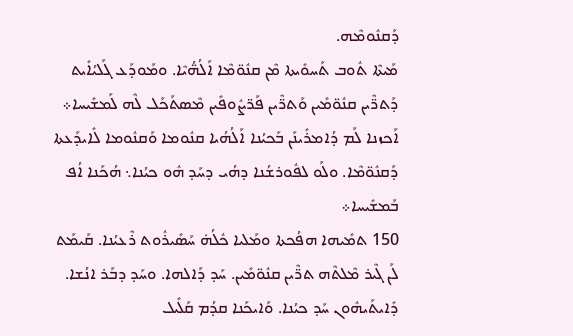ܕܰܩܢܽܘܡܶܗ.
ܡܰܝܬܶܐ ܬܽܘܒ ܬܰܚܘܺܝܬܐ ܡܶܢ ܩܢܽܘ̈ܡܶܐ ܐܰܠܳܗ̈ܳܝܶܐ. ܘܡܰܘܕܰܥ ܓܰܠܝܳܐܺܝܬ ܕܰܬܪ̈ܶܝܢ ܩܢܽܘ̈ܡܺܝܢ ܘܰܬܪ̈ܶܝܢ ܦܰܪ̈ܨܽܘܦܺܝܢ ܡܶܣܬܰܟܰܠ ܠܶܗ ܠܰܡܫܺܝܚܐ܀ ܐܰܟܙܢܐ ܠܰܡ ܕܳܐܡܪܺܝܢܰܢ ܒܰܟܝܳܢܐ ܐܰܠܳܗܳܝܐ ܩܢܽܘܡܐ ܘܰܩܢܽܘܡܐ ܠܺܐܝܕܰܥܬܐ ܕܰܩܢܽܘ̈ܡܶܐ. ܘܠܰܘ ܠܦܽܘܪܫܳܢܐ ܕܗܳܝ ܕܚܰܕ ܗܽܘ ܟܝܳܢܐ܆ ܗܳܟܰܢܐ ܐܳܦ ܒܰܡܫܺܝܚܐ܀
150 ܬܡܺܝܗܐ ܗܦܳܟܬܐ ܘܡܰܠܝܐ ܟܽܠܳܗ̇ ܚܰܣܺܝܪܽܘܬ ܪܶܥܝܳܢܐ. ܩܰܝܡܰܬ ܠܰܢ ܓܶܝܪ ܡܶܠܬܶܗ ܬܪ̈ܶܝܢ ܩܢܽܘ̈ܡܺܝܢ. ܚܰܕ ܕܰܐܠܗܐ. ܘܚܰܕ ܕܒܰܪ ܐܢܳܫܐ. ܕܺܐܝܬܰܝܗܽܘܢ ܚܰܕ ܟܝܳܢܐ. ܘܰܐܝܟܰܢܐ ܩܕܳܡ ܩܰܠܺܝܠ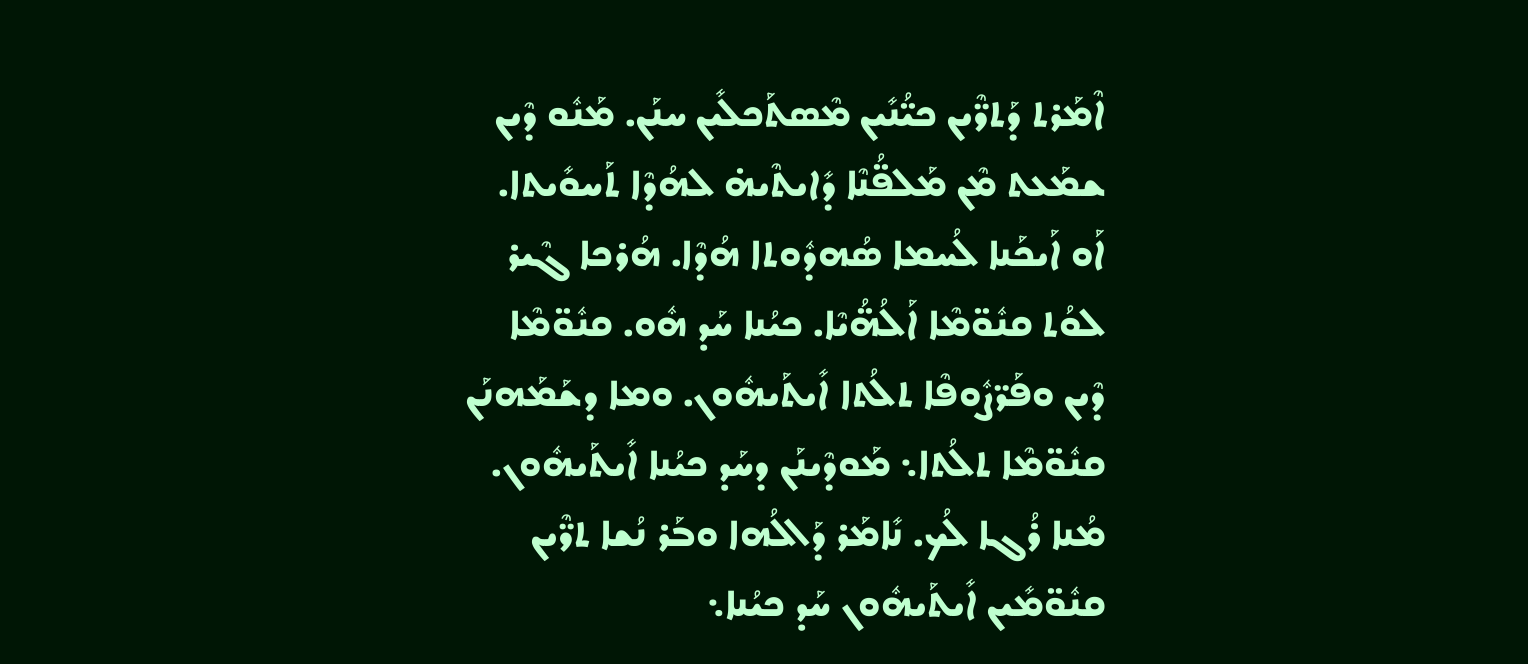ܐܶܡܰܪܬ ܕܰܬܪ̈ܶܝܢ ܟܝ̈ܳܢܺܝܢ ܡܶܣܬܰܟܠܺܝܢ ܚܢܰܢ. ܡܰܢܽܘ ܕܶܝܢ ܫܡܰܥܬ ܡܶܢ ܡܰܠܦ̈ܳܢܶܐ ܕܺܐܝܬܶܝܗ̇ ܠܗܳܕܶܐ ܬܰܚܘܺܝܬܐ. ܐܰܘ ܐܰܝܟܰܢܐ ܠܳܚܡܐ ܣܳܗܕܽܘܬܐ ܗܳܕܶܐ. ܗܳܪܟܐ ܓܶܝܪ ܠܘܳܬ ܩܢܽܘ̈ܡܶܐ ܐܰܠܳܗ̈ܳܝܶܐ. ܟܝܳܢܐ ܚܰܕ ܗܽܘ. ܩܢܽܘ̈ܡܶܐ ܕܶܝܢ ܘܦܰܪ̈ܨܽܘܦܶܐ ܬܠܳܬܐ ܐܺܝܬܰܝܗܽܘܢ. ܘܡܐ ܕܫܰܡܰܗܢܰܢ ܩܢܽܘ̈ܡܶܐ ܬܠܳܬܐ܆ ܡܰܘܕܶܝܢܰܢ ܕܚܰܕ ܟܝܳܢܐ ܐܺܝܬܰܝܗܽܘܢ. ܡܳܢܐ ܪܳܓܐ ܠܳܟ. ܢܺܐܡܰܪ ܕܰܐܠܳܗܐ ܘܒܰܪ ܢܳܫܐ ܬܪ̈ܶܝܢ ܩܢܽܘ̈ܡܺܝܢ ܐܺܝܬܰܝܗܽܘܢ ܚܰܕ ܟܝܳܢܐ܆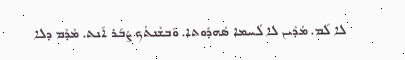ܠܐ ܠܰܡ. ܡܳܕܶܝܢ ܠܐ ܠܳܚܡܐ ܣܳܗܕܽܘܬܐ. ܘܰܒܫܶܢܬܳܟ ܨܳܒܰܪ ܐܰܢܬ. ܡܶܕܶܡ ܕܠܐ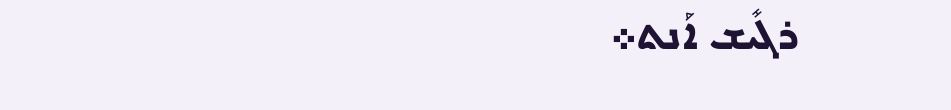ܪܓܺܝܫ ܐܰܢܬ܀